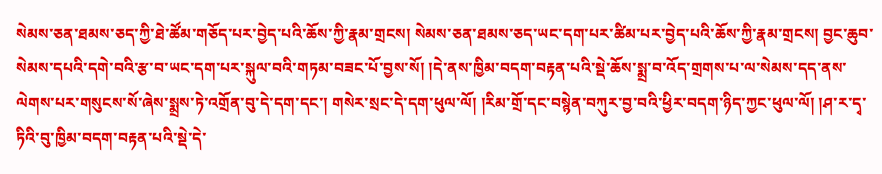སེམས་ཅན་ཐམས་ཅད་ཀྱི་ཐེ་ཚོམ་གཅོད་པར་བྱེད་པའི་ཆོས་ཀྱི་རྣམ་གྲངས། སེམས་ཅན་ཐམས་ཅད་ཡང་དག་པར་ཚིམ་པར་བྱེད་པའི་ཆོས་ཀྱི་རྣམ་གྲངས། བྱང་ཆུབ་སེམས་དཔའི་དགེ་བའི་རྩ་བ་ཡང་དག་པར་སྐུལ་བའི་གཏམ་བཟང་པོ་བྱས་སོ། །དེ་ནས་ཁྱིམ་བདག་བརྟན་པའི་སྡེ་ཆོས་སྨྲ་བ་འོད་གྲགས་པ་ལ་སེམས་དད་ནས་ལེགས་པར་གསུངས་སོ་ཞེས་སྨྲས་ཏེ་འགྲོན་བུ་དེ་དག་དང་། གསེར་སྲང་དེ་དག་ཕུལ་ལོ། །རིམ་གྲོ་དང་བསྙེན་བཀུར་བྱ་བའི་ཕྱིར་བདག་ཉིད་ཀྱང་ཕུལ་ལོ། །ཤ་ར་དྭ་ཏིའི་བུ་ཁྱིམ་བདག་བརྟན་པའི་སྡེ་དེ་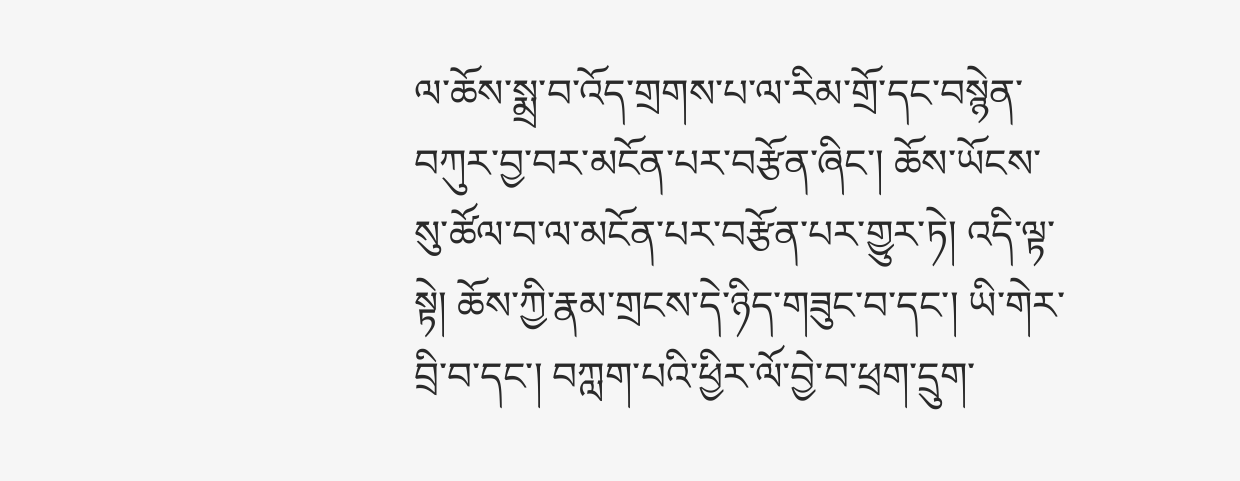ལ་ཆོས་སྨྲ་བ་འོད་གྲགས་པ་ལ་རིམ་གྲོ་དང་བསྙེན་བཀུར་བྱ་བར་མངོན་པར་བརྩོན་ཞིང་། ཆོས་ཡོངས་སུ་ཚོལ་བ་ལ་མངོན་པར་བརྩོན་པར་གྱུར་ཏེ། འདི་ལྟ་སྟེ། ཆོས་ཀྱི་རྣམ་གྲངས་དེ་ཉིད་གཟུང་བ་དང་། ཡི་གེར་བྲི་བ་དང་། བཀླག་པའི་ཕྱིར་ལོ་བྱེ་བ་ཕྲག་དྲུག་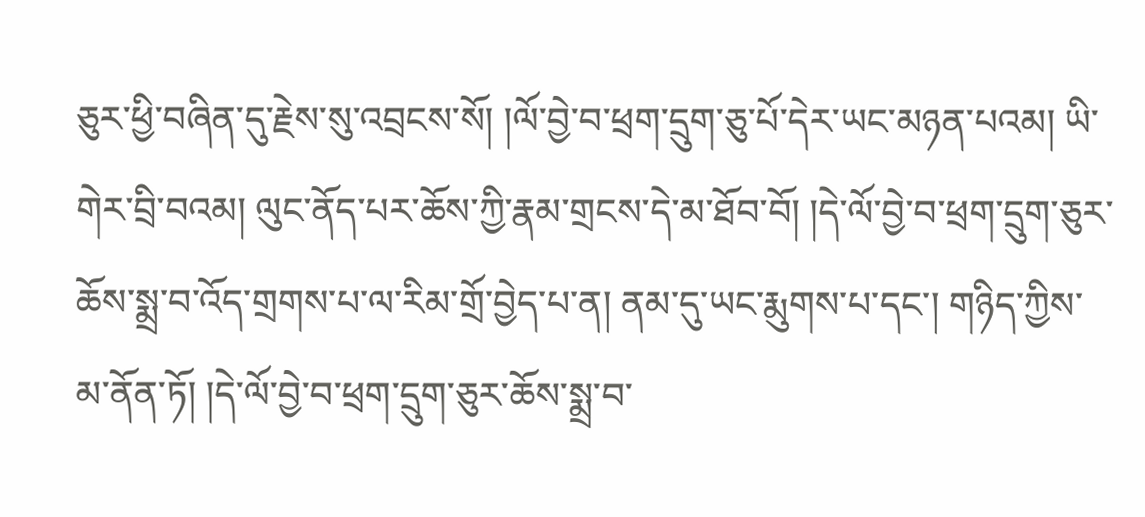ཅུར་ཕྱི་བཞིན་དུ་རྗེས་སུ་འབྲངས་སོ། །ལོ་བྱེ་བ་ཕྲག་དྲུག་ཅུ་པོ་དེར་ཡང་མཉན་པའམ། ཡི་གེར་བྲི་བའམ། ལུང་ནོད་པར་ཆོས་ཀྱི་རྣམ་གྲངས་དེ་མ་ཐོབ་བོ། །དེ་ལོ་བྱེ་བ་ཕྲག་དྲུག་ཅུར་ཆོས་སྨྲ་བ་འོད་གྲགས་པ་ལ་རིམ་གྲོ་བྱེད་པ་ན། ནམ་དུ་ཡང་རྨུགས་པ་དང་། གཉིད་ཀྱིས་མ་ནོན་ཏོ། །དེ་ལོ་བྱེ་བ་ཕྲག་དྲུག་ཅུར་ཆོས་སྨྲ་བ་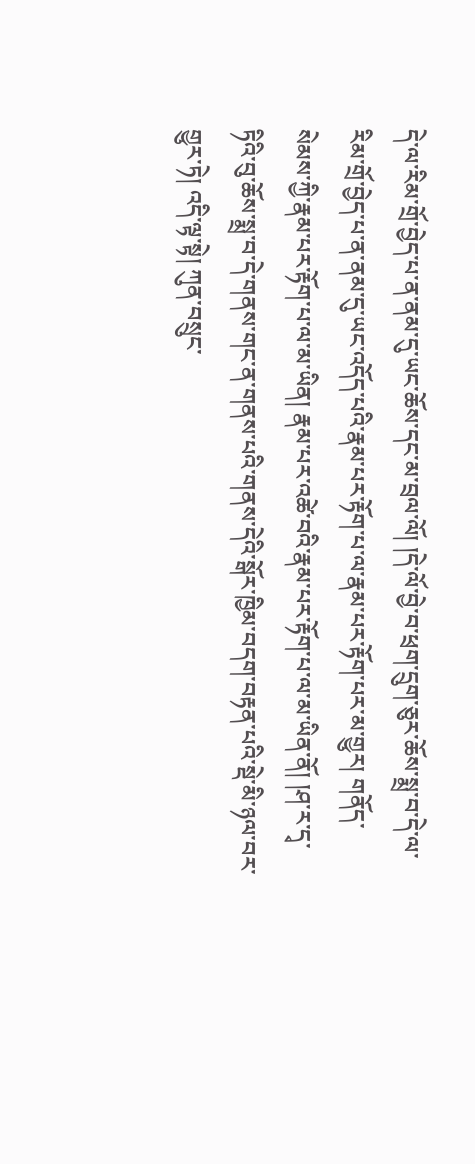དེ་ལ་རིམ་གྲོ་བྱེད་པ་ན་ནམ་དུ་ཡང་ཆོས་དང་མ་བྲལ་ལོ། །དེ་ལོ་བྱེ་བ་ཕྲག་དྲུག་ཅུར་ཆོས་སྨྲ་བ་དེ་ལ་རིམ་གྲོ་བྱེད་པ་ན་ནམ་དུ་ཡང་འདོད་པའི་རྣམ་པར་རྟོག་པ་ལ་རྣམ་པར་རྟོག་པར་མ་གྱུར། གནོད་སེམས་ཀྱི་རྣམ་པར་རྟོག་པ་ལ་མ་ཡིན། རྣམ་པར་འཚེ་བའི་རྣམ་པར་རྟོག་པ་ལ་མ་ཡིན་ནོ། །ཤ་ར་དྭ་ཏིའི་བུ་ཆོས་སྨྲ་བ་དེ་གནས་གང་ན་གནས་པའི་གནས་དེའི་སྒོར་ཁྱིམ་བདག་བརྟན་པའི་སྡེ་མི་ཉལ་བར་གྱུར་ཏེ། འདི་ལྟ་སྟེ། ཀུན་བསྲུང་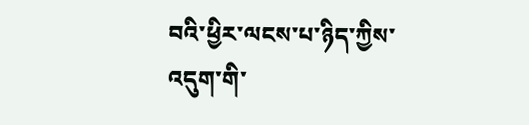བའི་ཕྱིར་ལངས་པ་ཉིད་ཀྱིས་འདུག་གི་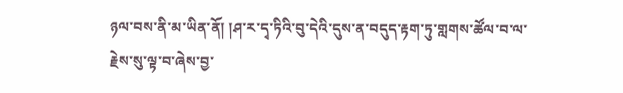ཉལ་བས་ནི་མ་ཡིན་ནོ། །ཤ་ར་དྭ་ཏིའི་བུ་དེའི་དུས་ན་བདུད་རྟག་ཏུ་གླགས་ཚོལ་བ་ལ་རྗེས་སུ་ལྟ་བ་ཞེས་བྱ་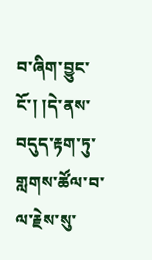བ་ཞིག་བྱུང་ངོ་། །དེ་ནས་བདུད་རྟག་ཏུ་གླགས་ཚོལ་བ་ལ་རྗེས་སུ་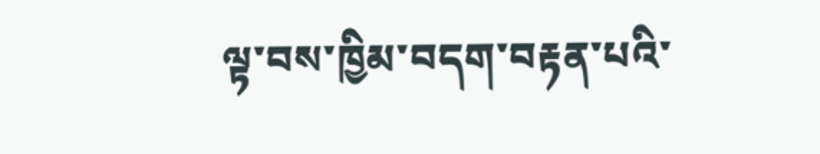ལྟ་བས་ཁྱིམ་བདག་བརྟན་པའི་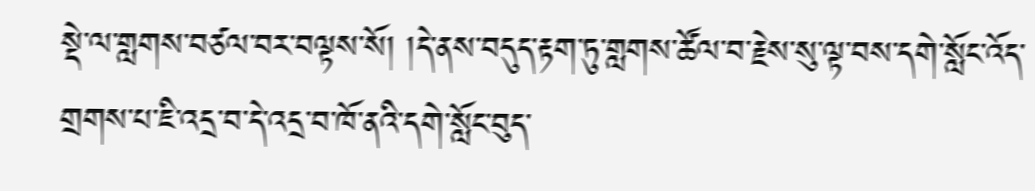སྡེ་ལ་གླགས་བཙལ་བར་བལྟས་སོ། །དེ་ནས་བདུད་རྟག་ཏུ་གླགས་ཚོལ་བ་རྗེས་སུ་ལྟ་བས་དགེ་སློང་འོད་གྲགས་པ་ཇི་འདྲ་བ་དེ་འདྲ་བ་ཁོ་ནའི་དགེ་སློང་བུད་